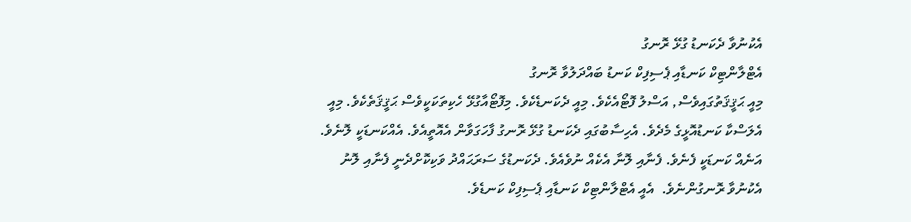އެކުނުވާ ދެކަނޑު ގުޅޭ ރޮނގު
އެޓްލާންޓިކް ކަނޑާއި ޕެސިފިކް ކަނޑު ބައްދަލުވާ ރޮނގު
މިއީ ޙަޤީޤަތުގައިވެސް, އަސްލު ފޮޓޯއެކެވެ. މިއީ ދެކަނޑެކެވެ. މިފޮޓޯއާގުޅޭ ހެކިތަކަކީވެސް ޙަޤީޤަތެކެވެ. މިއީ އެލަސްކާ ކަނޑުއޮޅީގެ މެދެވެ. އެހިސާބުގައި ދެކަނޑު ގުޅޭ ރޮނގު ފާހަގަވާން އެއޮތީއެވެ. އެއްކަނޑަކީ ލޮނެވެ. އަނެއް ކަނޑަކީ ފެނެވެ. ފެނާއި ލޮނާ އެކެއް ނުވެއެވެ. ދެކަނޑުގެ ސަރަޙައްދު ވަކިކޮށްދެނީ ފެނާއި ލޮނު އެކުނުވާ ރޮނގުންނެވެ.  އެއީ އެޓްލާންޓިކް ކަނޑާއި ޕެސިފިކް ކަނޑެވެ.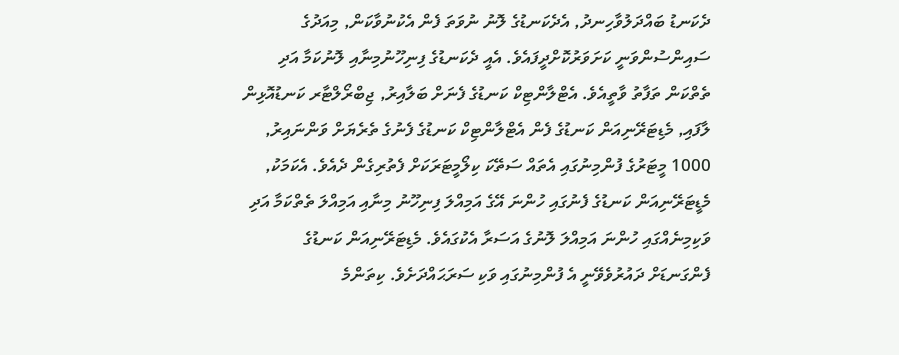ދެކަނޑު ބައްދަލުވާހިނދު, އެދެކަނޑުގެ ލޮނު ނުވަތަ ފެން އެކުނުވާކަން, މިއަދުގެ ސައިންސުންވަނީ ކަށަވަރުކޮށްދީފައެވެ. އެއީ ދެކަނޑުގެ ފިނިހޫނުމިނާއި ލޮނުކަމާ އަދި ތެތްކަން ތަފާތު ވާތީއެވެ. އެޓްލާންޓިކް ކަނޑުގެ ފެނަށް ބަލާއިރު, ޖިބްރޯލްޓާރ ކަނޑުއޮޅިން ލާފައި, މެޑިޓަރޭނިއަން ކަނޑުގެ ފެން އެޓްލާންޓިކް ކަނޑުގެ ފެނުގެ ތެރެޔަށް ވަންނައިރު, 1000 މީޓަރުގެ ފުންމިނުގައި އެތައް ސަތޭކަ ކިލޯމީޓަރަކަށް ފެތުރިގެން ދެއެވެ. އެކަމަކު, މެޑީޓަރޭނިއަން ކަނޑުގެ ފެނުގައި ހުންނަ އޭގެ އަމިއްލަ ފިނިހޫނު މިނާއި އަމިއްލަ ތެތްކަމާ އަދި ވަކިމިނެއްގައި ހުންނަ އަމިއްލަ ލޮނުގެ އަސަރާ އެކުގައެވެ. މެޑިޓަރޭނިއަން ކަނޑުގެ ފެންގަނޑަށް ދައުރުވެވޭނީ އެ ފުންމިނުގައި ވަކި ސަރަޙައްދަށެވެ. ކިތަންމެ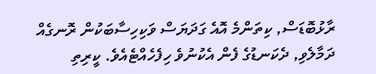ރާޅުބޮޑަސް, ކިތަންމެ އޮއެ ގަދަޔަސް ވަކިހިސާބަކުން ރޮނގެއް ދަމާލެވި, ދެކަނޑުގެ ފެން އެކުނުވެ ހިފެހެއްޓެއެވެ. ކީރިތި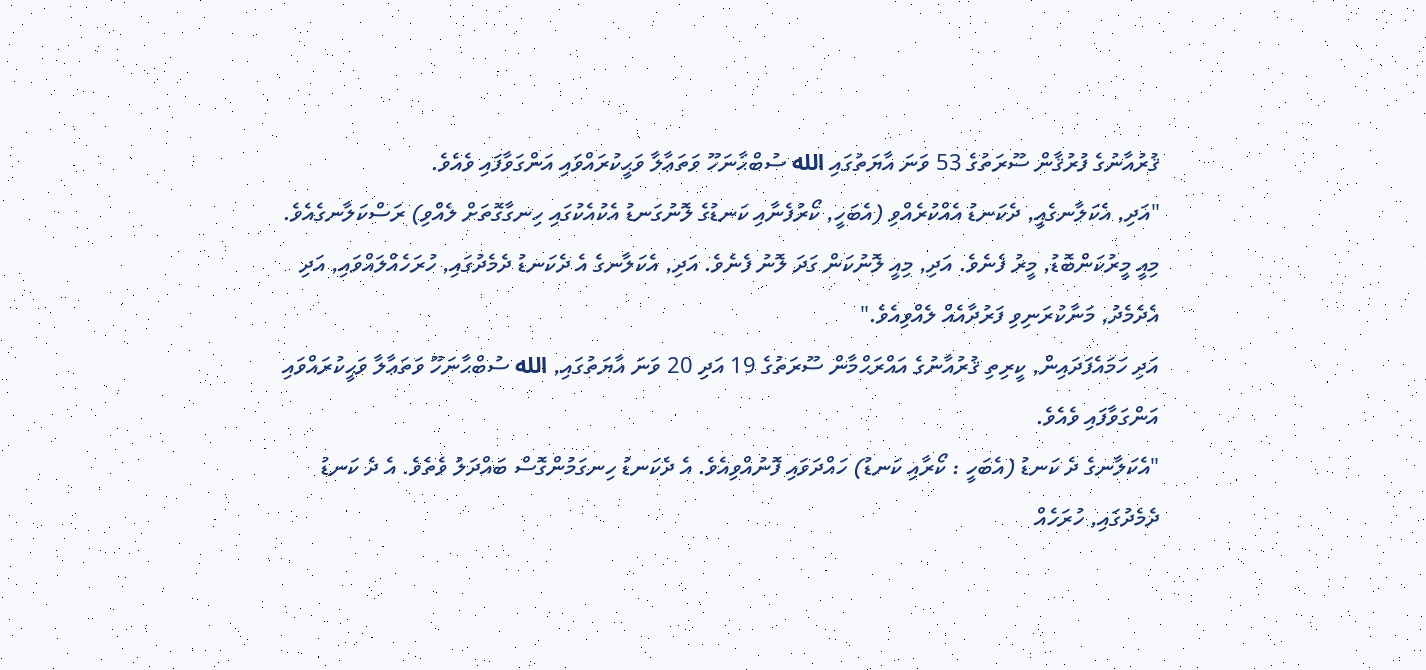ޤުރުއާނުގެ ފުރުޤާން ސޫރަތުގެ 53 ވަނަ އާޔަތުގައި الله ސުބްޙާނަހޫ ވަތަޢާލާ ވަޙީކުރައްވައި އަންގަވާފައި ވެއެވެ.
"އަދި, އެކަލާނގެއީ, ދެކަނޑު އެއްކުރެއްވި (އެބަހީ, ކޯރުފެނާއި ކަނޑުގެ ލޮނުގަނޑު އެކުއެކުގައި ހިނގާގޮތަށް ލެއްވި) ރަސްކަލާނގެއެވެ. މިއީ މީރުކަންބޮޑު, މީރު ފެނެވެ. އަދި, މިއީ ލޮނުކަން ގަދަ ލޮނު ފެނެވެ. އަދި, އެކަލާނގެ އެ ދެކަނޑު ދެމެދުގައި, ހުރަހެއްލައްވައި, އަދި އެދެމެދު, މަނާކުރަނިވި ފަރުދާއެއް ލެއްވިއެވެ."
އަދި ހަމައެފަދައިން, ކީރިތި ޤުރުއާނުގެ އައްރަޙްމާން ސޫރަތުގެ 19 އަދި 20 ވަނަ އާޔަތުގައި, الله ސުބްޙާނަހޫ ވަތަޢާލާ ވަޙީކުރައްވައި އަންގަވާފައި ވެއެވެ.
"އެކަލާނގެ ދެ ކަނޑު (އެބަހީ : ކޯރާއި ކަނޑު) ހައްދަވައި ފޮނުއްވިއެވެ. އެ ދެކަނޑު ހިނގަމުންގޮސް ބައްދަލު ވެތެވެ. އެ ދެ ކަނޑު ދެމެދުގައި, ހުރަހެއް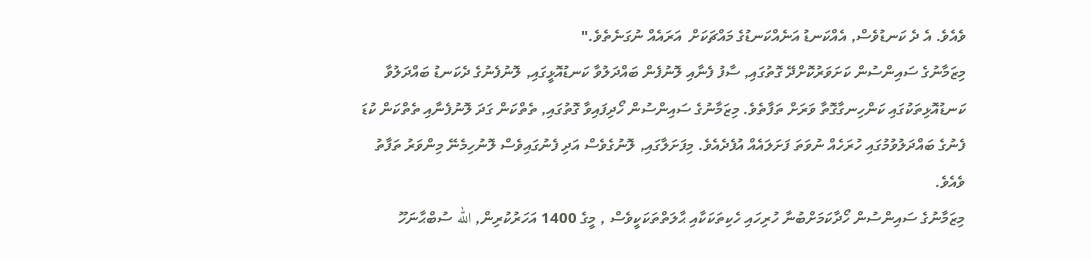ވެއެވެ. އެ ދެ ކަނޑުވެސް, އެއްކަނޑު އަނެއްކަނޑުގެ މައްޗަކަށް  އަރައެއް ނުގަނެތެވެ."
މިޒަމާނުގެ ސައިންސުން ކަށަވަރުކޮށްދޭ ގޮތުގައި, ސާފު ފެނާއި ލޮނުފެން ބައްދަލުވާ ކަނޑުއޮޅީގައި, ލޮނުފެނުގެ ދެކަނޑު ބައްދަލުވާ ކަނޑުއޮޅިތަކުގައި ކަންހިނގާގޮތާ ވަރަށް ތަފާތެވެ. މިޒަމާނުގެ ސައިންސުން ހޯދިފައިވާ ގޮތުގައި, ތެތްކަން ގަދަ ލޮނުފެނާއި ތެތްކަން ކުޑަ ފެނުގެ ބައްދަލުވުމުގައި ހުރަހެއް ނުވަތަ ފަށަލައެއް އުފެދެއެވެ. މިފަށަލާގައި, ލޮނުގެވެސް އަދި ފެނުގައިވެސް ލޮނުހިމެނޭ މިންވަރު ތަފާތު ވެއެވެ.
މިޒަމާނުގެ ސައިންސުން ހޯދާކަމަށްބުނާ ހުރިހައި ހެކިތަކަކާއި ޙާލަތްތަކަކީވެސް , މީގެ 1400 އަހަރުކުރިން, الله ސުބްޙާނަހޫ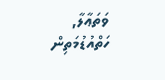ވަތަޢާލާ, ހަތްއުޑުމަތިން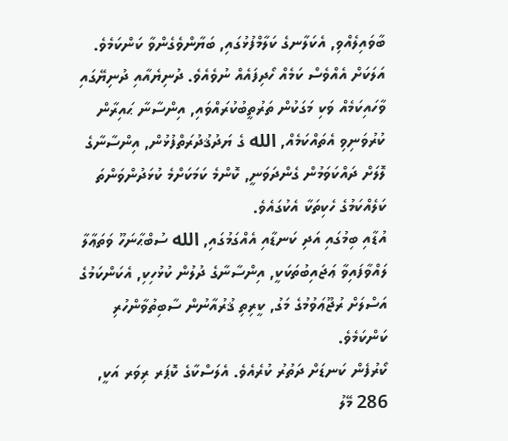ބާވައިލެއްވި, އެކަލާނގެ ކަލާމްފުޅުގައި, ބަޔާންވެގެންވާ ކަންކަމެވެ. އަލަކަށް އެއްވެސް ކަމެއް ހޯދިފައެއް ނުވެއެވެ. ދުނިޔެއާއި ދުނިޔޭގައި ވާހައިކަމެއް ވަކި މަގަކުން ތަރުތީބުކުރައްވައި, އިންސާނާ ޙައިރާން ކުރުވަނިވި އެތައްކަމެއް, الله ގެ ޔަދުޤުދުރަތްފުޅުން, އިންސާނާގެ ލޮލަށް ދައްކަވަމުން ގެންދަވަނީ, ކޮންމެ ކަމަކަށްމެ ކުޅަދުންވަންތަ ކަލެއްކަމުގެ ހެކިތަކާ އެކުގައެވެ.
އުޑާއި ބިމުގައި އަދި ކަނޑާއި އެއްގަމުގައި, الله ސުބްޙާނަހޫ ވަތަޢާލާ ލައްވާފައިވާ ޢަޖައިބުތަކަކީ, އިންސާނާގެ ދުލުން ކުޅުހިކި, އެކަންކަމުގެ އަސްލަށް ރުޖޫޢަވުމުގެ މަގު, ކީރިތި ޤުރުއާނުން ސާބިތުވާންހުރި ކަންކަމެވެ.
ކޯރުފެން ކަނޑަށް ދަތުރު ކުރެއެވެ. އެލަސްކާގެ ކޮޕަރ ރިވަރ އަކީ, 286 މޭލު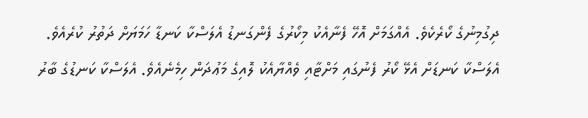ދިގުމިނުގެ ކޯރެކެވެ. އެއްގަމަށް އޮހޭ ފެނާއެކު މިކޯރުގެ ފެންގަނޑު އެލަސްކާ ކަނޑާ ހަމަޔަށް ދަތުރު ކުރެއެވެ. އެލަސްކާ ކަނޑަށް އެޅޭ ކޯރު ފެނުގައި މަށްޓާއި ވެއްޔާއެކު ލޮއިގެ މަޢުދަން ހިމެނެއެވެ. އެލަސްކާ ކަނޑުގެ ބާރު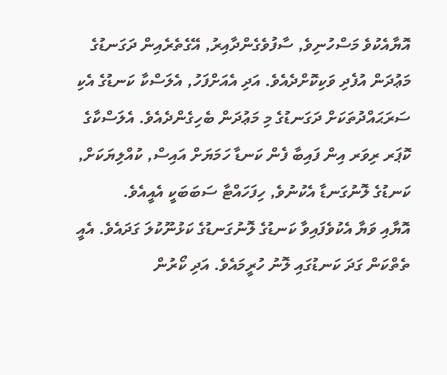އޮޔާއެކުވެ މަސްހުނިވެ, ސާފުވެގެންދާއިރު, އޭގެތެރެއިން ދަގަނޑުގެ މަޢުދަން އުފެދި ވަކިކޮށްދެއެވެ. އަދި އެއަށްފަހު, އެލަސްކާ ކަނޑުގެ އެކި ސަރަޙައްދުތަކަށް ދަގަނޑުގެ މި މަޢުދަން ބެހިގެންދެއެވެ. އެލަސްކާގެ ކޮޕަރ ރިވަރ އިން ފައިބާ ފެން ކަނޑާ ހަމަޔަށް އައިސް, ކުއްލިޔަކަށް, ކަނޑުގެ ލޮނުގަނޑާ އެކުނުވެ, ހިފަހައްޓާ ސަބަބަކީ އެއީއެވެ.
އޮޔާއި ވަޔާ އެކުވެފައިވާ ކަނޑުގެ ލޮނުގަނޑުގެ ކަޅުނޫކުލަ ގަދައެވެ. އެއީ ތެތްކަން ގަދަ ކަނޑުގައި ލޮނު ހުރީމައެވެ. އަދި ކޯރުން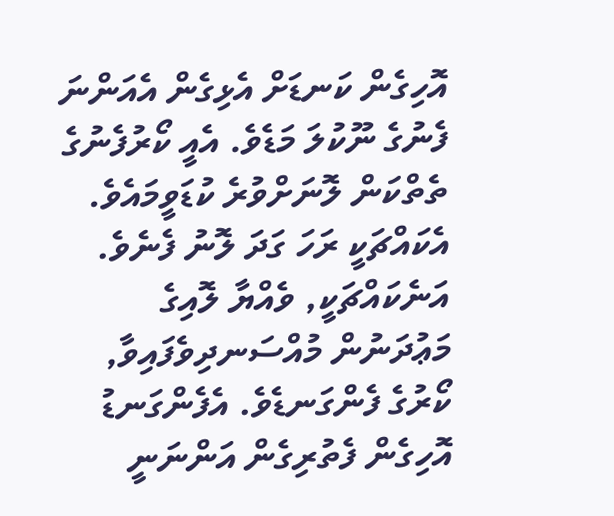އޮހިގެން ކަނޑަށް އެޅިގެން އެއަންނަ ފެނުގެ ނޫކުލަ މަޑެވެ. އެއީ ކޯރުފެނުގެ ތެތްކަން ލޮނަށްވުރެ ކުޑަވީމައެވެ. އެކައްޗަކީ ރަހަ ގަދަ ލޮނު ފެނެވެ. އަނެކައްޗަކީ, ވެއްޔާ ލޮއިގެ މަޢުދަނުން މުއްސަނދިވެފައިވާ, ކޯރުގެ ފެންގަނޑެވެ. އެފެންގަނޑު އޮހިގެން ފެތުރިގެން އަންނަނީ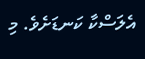އެލަސްކާ ކަނޑަށެވެ. މި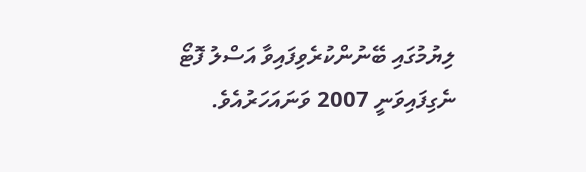ލިޔުމުގައި ބޭނުންކުރެވިފައިވާ އަސްލު ފޮޓޯ ނެގިފައިވަނީ 2007 ވަނައަހަރުއެވެ.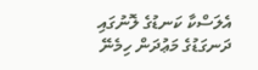އެލަސްކާ ކަނޑުގެ ލޮނުގައި ދަނގަޑުގެ މަޢުދަން ހިމެނޭ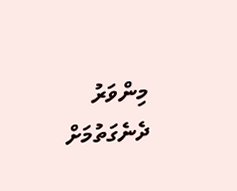މިންވަރު ދެނެގަތުމަށް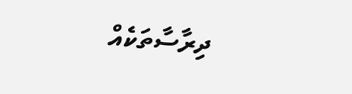ދިރާސާތަކެއް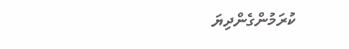ކުރަމުންގެންދިޔަ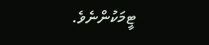ޓީމަކުންނެވެ.